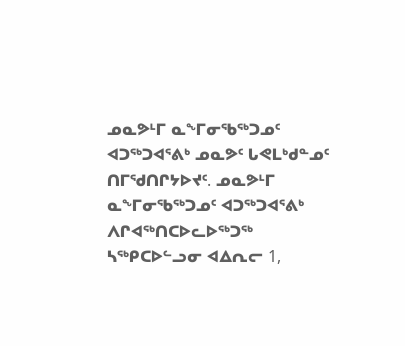ᓄᓇᕗᒻᒥ ᓇᖕᒥᓂᖃᖅᑐᓄᑦ ᐊᑐᖅᑐᐊᕐᕕᒃ ᓄᓇᕗᑦ ᒐᕙᒪᒃᑯᓐᓄᑦ ᑎᒥᖁᑎᒋᔭᐅᔪᑦ. ᓄᓇᕗᒻᒥ ᓇᖕᒥᓂᖃᖅᑐᓄᑦ ᐊᑐᖅᑐᐊᕐᕕᒃ ᐱᒋᐊᖅᑎᑕᐅᓚᐅᖅᑐᖅ ᓴᖅᑭᑕᐅᓪᓗᓂ ᐊᐃᕆᓕ 1,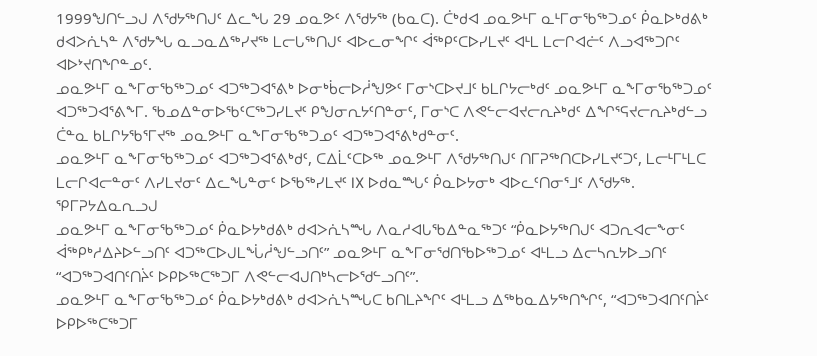1999ᖑᑎᓪᓗᒍ ᐱᖁᔭᖅᑎᒍᑦ ᐃᓚᖓ 29 ᓄᓇᕗᑦ ᐱᖁᔭᖅ (ᑲᓇᑕ). ᑖᒃᑯᐊ ᓄᓇᕗᒻᒥ ᓇᒻᒥᓂᖃᖅᑐᓄᑦ ᑮᓇᐅᒃᑯᕕᒃ ᑯᐊᐳᕇᓴᓐ ᐱᖁᔭᖓ ᓇᓗᓇᐃᖅᓯᔪᖅ ᒪᓕᒐᖅᑎᒍᑦ ᐊᐅᓚᓂᖏᑦ ᐋᖅᑭᑦᑕᐅᓯᒪᔪᑦ ᐊᒻᒪ ᒪᓕᒋᐊᓖᑦ ᐱᓗᐊᖅᑐᒋᑦ ᐊᐅᔾᔪᑎᖏᓐᓄᑦ.
ᓄᓇᕗᒻᒥ ᓇᖕᒥᓂᖃᖅᑐᓄᑦ ᐊᑐᖅᑐᐊᕐᕕᒃ ᐅᓂᒃᑳᓕᐅᓲᖑᕗᑦ ᒥᓂᔅᑕᐅᔪᒧᑦ ᑲᒪᒋᔭᓕᒃᑯᑦ ᓄᓇᕗᒻᒥ ᓇᖕᒥᓂᖃᖅᑐᓄᑦ ᐊᑐᖅᑐᐊᕐᕕᖕᒥ. ᖃᓄᐃᓐᓂᐅᖃᑦᑕᖅᑐᓯᒪᔪᑦ ᑭᖑᓂᕆᔭᑦᑎᓐᓂᑦ, ᒥᓂᔅᑕ ᐱᕙᓪᓕᐊᔪᓕᕆᔨᒃᑯᑦ ᐃᖏᕐᕋᔪᓕᕆᔨᒃᑯᓪᓗ ᑖᓐᓇ ᑲᒪᒋᔭᖃᕐᒥᔪᖅ ᓄᓇᕗᒻᒥ ᓇᖕᒥᓂᖃᖅᑐᓄᑦ ᐊᑐᖅᑐᐊᕐᕕᒃᑯᓐᓂᑦ.
ᓄᓇᕗᒻᒥ ᓇᖕᒥᓂᖃᖅᑐᓄᑦ ᐊᑐᖅᑐᐊᕐᕕᒃᑯᑦ, ᑕᐃᒫᑦᑕᐅᖅ ᓄᓇᕗᒻᒥ ᐱᖁᔭᖅᑎᒍᑦ ᑎᒥᕈᖅᑎᑕᐅᓯᒪᔪᑦᑐᑦ, ᒪᓕᒻᒥᒻᒪᑕ ᒪᓕᒋᐊᓕᓐᓂᑦ ᐱᓯᒪᔪᓂᑦ ᐃᓚᖓᓐᓂᑦ ᐅᖃᖅᓯᒪᔪᑦ IX ᐅᑯᓇᙵᑦ ᑮᓇᐅᔭᓂᒃ ᐊᐅᓚᑦᑎᓂᕐᒧᑦ ᐱᖁᔭᖅ.
ᕿᒥᕈᔭᐃᓇᕆᓗᒍ
ᓄᓇᕗᒻᒥ ᓇᖕᒥᓂᖃᖅᑐᓄᑦ ᑮᓇᐅᔭᒃᑯᕕᒃ ᑯᐊᐳᕇᓴᙵ ᐱᓇᓱᐊᒐᖃᐃᓐᓇᖅᑐᑦ “ᑮᓇᐅᔭᖅᑎᒍᑦ ᐊᑐᕆᐊᓕᖕᓂᑦ ᐋᖅᑭᒃᓱᐃᔨᐅᓪᓗᑎᑦ ᐊᑐᖅᑕᐅᒍᒪᖔᓲᖑᓪᓗᑎᑦ” ᓄᓇᕗᒻᒥ ᓇᖕᒥᓂᖁᑎᖃᐅᖅᑐᓄᑦ ᐊᒻᒪᓗ ᐃᓕᓴᕆᔭᐅᓗᑎᑦ “ᐊᑐᖅᑐᐊᑎᑦᑎᔩᑦ ᐅᑭᐅᖅᑕᖅᑐᒥ ᐱᕙᓪᓕᐊᒍᑎᒃᓴᓕᐅᖁᓪᓗᑎᑦ”.
ᓄᓇᕗᒻᒥ ᓇᖕᒥᓂᖃᖅᑐᓄᑦ ᑮᓇᐅᔭᒃᑯᕕᒃ ᑯᐊᐳᕇᓴᙵᑕ ᑲᑎᒪᔨᖏᑦ ᐊᒻᒪᓗ ᐃᖅᑲᓇᐃᔭᖅᑎᖏᑦ, “ᐊᑐᖅᑐᐊᑎᑦᑎᔩᑦ ᐅᑭᐅᖅᑕᖅᑐᒥ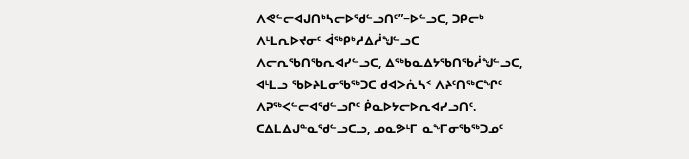ᐱᕙᓪᓕᐊᒍᑎᒃᓴᓕᐅᖁᓪᓗᑎᑦ”−ᐅᓪᓗᑕ, ᑐᑭᓕᒃ ᐱᒻᒪᕆᐅᔪᓂᑦ ᐋᖅᑭᒃᓱᐃᓲᖑᓪᓗᑕ ᐱᓕᕆᖃᑎᖃᕆᐊᓯᓪᓗᑕ, ᐃᖅᑲᓇᐃᔭᖃᑎᖃᓲᖑᓪᓗᑕ, ᐊᒻᒪᓗ ᖃᐅᔨᒪᓂᖃᖅᑐᑕ ᑯᐊᐳᕇᓴᑉ ᐱᔨᑦᑎᖅᑕᖏᑦ ᐱᕈᖅᐸᓪᓕᐊᖁᓪᓗᒋᑦ ᑮᓇᐅᔭᓕᐅᕆᐊᓯᓗᑎᑦ. ᑕᐃᒪᐃᒍᓐᓇᖁᓪᓗᑕᓗ, ᓄᓇᕗᒻᒥ ᓇᖕᒥᓂᖃᖅᑐᓄᑦ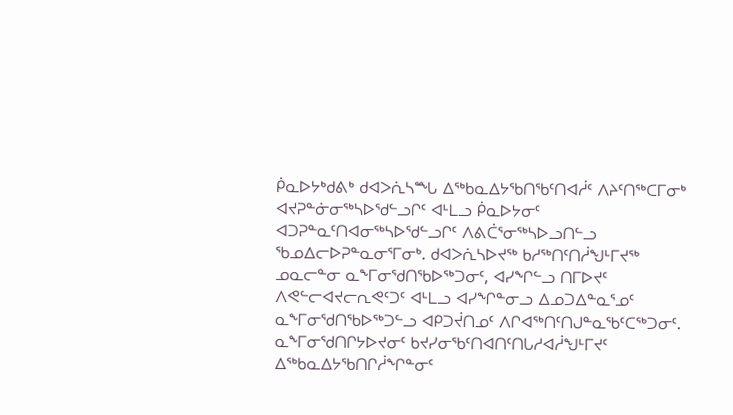ᑮᓇᐅᔭᒃᑯᕕᒃ ᑯᐊᐳᕇᓴᙵ ᐃᖅᑲᓇᐃᔭᖃᑎᖃᑦᑎᐊᓲᑦ ᐱᔨᑦᑎᖅᑕᒥᓂᒃ ᐊᔪᕈᓐᓃᓂᖅᓴᐅᖁᓪᓗᒋᑦ ᐊᒻᒪᓗ ᑮᓇᐅᔭᓂᑦ ᐊᑐᕈᓐᓇᑦᑎᐊᓂᖅᓴᐅᖁᓪᓗᒋᑦ ᐱᕕᑖᕐᓂᖅᓴᐅᓗᑎᓪᓗ ᖃᓄᐃᓕᐅᕈᓐᓇᓂᕐᒥᓂᒃ. ᑯᐊᐳᕇᓴᐅᔪᖅ ᑲᓱᖅᑎᑦᑎᓲᖑᒻᒥᔪᖅ ᓄᓇᓕᓐᓂ ᓇᖕᒥᓂᖁᑎᖃᐅᖅᑐᓂᑦ, ᐊᓯᖏᓪᓗ ᑎᒥᐅᔪᑦ ᐱᕙᓪᓕᐊᔪᓕᕆᕙᑦᑐᑦ ᐊᒻᒪᓗ ᐊᓯᖏᓐᓂᓗ ᐃᓄᑐᐃᓐᓇᕐᓄᑦ ᓇᖕᒥᓂᖁᑎᖃᐅᖅᑐᓪᓗ ᐊᑭᑐᔫᑎᓄᑦ ᐱᒋᐊᖅᑎᑦᑎᒍᓐᓇᖃᑦᑕᖅᑐᓂᑦ. ᓇᖕᒥᓂᖁᑎᒋᔭᐅᔪᓂᑦ ᑲᔪᓯᓂᖃᑦᑎᐊᑎᑦᑎᒐᓱᐊᓲᖑᒻᒥᔪᑦ ᐃᖅᑲᓇᐃᔭᖃᑎᒋᓲᖏᓐᓂᑦ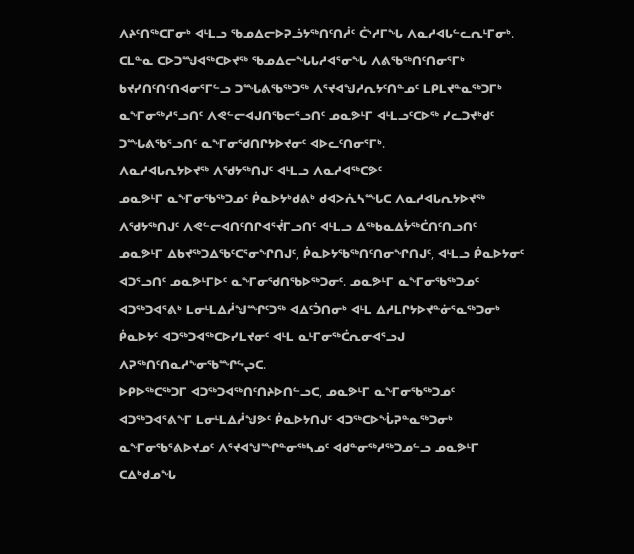ᐱᔨᑦᑎᖅᑕᒥᓂᒃ ᐊᒻᒪᓗ ᖃᓄᐃᓕᐅᕈᓘᔭᖅᑎᑦᑎᓲᑦ ᑖᔅᓱᒥᖓ ᐱᓇᓱᐊᒐᓪᓚᕆᒻᒥᓂᒃ.
ᑕᒪᓐᓇ ᑕᐅᑐᙳᐊᖅᑕᐅᔪᖅ ᖃᓄᐃᓕᖓᒐᓱᐊᕐᓂᖓ ᐱᕕᖃᖅᑎᑦᑎᓂᕐᒥᒃ ᑲᔪᓯᑎᑦᑎᑦᑎᐊᓂᕐᒥᓪᓗ ᑐᙵᕕᖃᖅᑐᖅ ᐱᕐᔪᐊᖑᓱᕆᔭᑦᑎᓐᓄᑦ ᒪᑭᒪᔪᓐᓇᖅᑐᒥᒃ ᓇᖕᒥᓂᖅᓱᕐᓗᑎᑦ ᐱᕙᓪᓕᐊᒍᑎᖃᓕᕐᓗᑎᑦ ᓄᓇᕗᒻᒥ ᐊᒻᒪᓗᑦᑕᐅᖅ ᓯᓚᑐᔪᒃᑯᑦ ᑐᙵᕕᖃᕐᓗᑎᑦ ᓇᖕᒥᓂᖁᑎᒋᔭᐅᔪᓂᑦ ᐊᐅᓚᑦᑎᓂᕐᒥᒃ.
ᐱᓇᓱᐊᒐᕆᔭᐅᔪᖅ ᐱᖁᔭᖅᑎᒍᑦ ᐊᒻᒪᓗ ᐱᓇᓱᐊᖅᑕᕗᑦ
ᓄᓇᕗᒻᒥ ᓇᖕᒥᓂᖃᖅᑐᓄᑦ ᑮᓇᐅᔭᒃᑯᕕᒃ ᑯᐊᐳᕇᓴᙵᑕ ᐱᓇᓱᐊᒐᕆᔭᐅᔪᖅ ᐱᖁᔭᖅᑎᒍᑦ ᐱᕙᓪᓕᐊᑎᑦᑎᒋᐊᕐᔫᒥᓗᑎᑦ ᐊᒻᒪᓗ ᐃᖅᑲᓇᐃᔮᖅᑖᑎᑦᑎᓗᑎᑦ ᓄᓇᕗᒻᒥ ᐃᑲᔪᖅᑐᐃᖃᑦᑕᕐᓂᖏᑎᒍᑦ, ᑮᓇᐅᔭᖃᖅᑎᑦᑎᓂᖏᑎᒍᑦ, ᐊᒻᒪᓗ ᑮᓇᐅᔭᓂᑦ ᐊᑐᕐᓗᑎᑦ ᓄᓇᕗᒻᒥᐅᑦ ᓇᖕᒥᓂᖁᑎᖃᐅᖅᑐᓂᑦ. ᓄᓇᕗᒻᒥ ᓇᖕᒥᓂᖃᖅᑐᓄᑦ ᐊᑐᖅᑐᐊᕐᕕᒃ ᒪᓂᒻᒪᐃᓲᖑᙱᑦᑐᖅ ᐊᐃᑦᑑᑎᓂᒃ ᐊᒻᒪ ᐃᓱᒪᒋᔭᐅᔪᓐᓃᕐᓇᖅᑐᓂᒃ ᑮᓇᐅᔭᑦ ᐊᑐᖅᑐᐊᖅᑕᐅᓯᒪᔪᓂᑦ ᐊᒻᒪ ᓇᒻᒥᓂᖅᑖᕆᓂᐊᕐᓗᒍ ᐱᕈᖅᑎᑦᑎᓇᓱᖕᓂᖃᙱᖦᖢᑕ.
ᐅᑭᐅᖅᑕᖅᑐᒥ ᐊᑐᖅᑐᐊᖅᑎᑦᑎᔨᐅᑎᓪᓗᑕ, ᓄᓇᕗᒻᒥ ᓇᖕᒥᓂᖃᖅᑐᓄᑦ ᐊᑐᖅᑐᐊᕐᕕᖕᒥ ᒪᓂᒻᒪᐃᓲᖑᕗᑦ ᑮᓇᐅᔭᑎᒍᑦ ᐊᑐᖅᑕᐅᖔᕈᓐᓇᖅᑐᓂᒃ ᓇᖕᒥᓂᖃᕐᕕᐅᔪᓄᑦ ᐱᕐᔪᐊᖑᙱᓐᓂᖅᓴᓄᑦ ᐊᑯᓐᓂᖅᓱᖅᑐᓄᓪᓗ ᓄᓇᕗᒻᒥ ᑕᐃᒃᑯᓄᖓ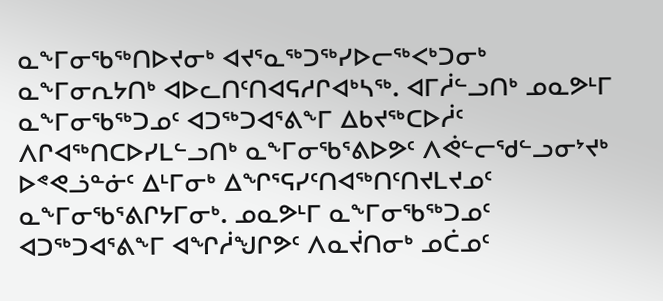ᓇᖕᒥᓂᖃᖅᑎᐅᔪᓂᒃ ᐊᔪᕐᓇᖅᑐᖅᓯᐅᓕᖅᐸᒃᑐᓂᒃ ᓇᖕᒥᓂᕆᔭᑎᒃ ᐊᐅᓚᑎᑦᑎᐊᕋᓱᒋᐊᒃᓴᖅ. ᐊᒥᓲᓪᓗᑎᒃ ᓄᓇᕗᒻᒥ ᓇᖕᒥᓂᖃᖅᑐᓄᑦ ᐊᑐᖅᑐᐊᕐᕕᖕᒥ ᐃᑲᔪᖅᑕᐅᓲᑦ ᐱᒋᐊᖅᑎᑕᐅᓯᒪᓪᓗᑎᒃ ᓇᖕᒥᓂᖃᕐᕕᐅᕗᑦ ᐱᕚᓪᓕᖁᓪᓗᓂᔾᔪᒃ ᐅᕝᕙᓘᓐᓃᑦ ᐃᒻᒥᓂᒃ ᐃᖏᕐᕋᓯᑦᑎᐊᖅᑎᑦᑎᔪᒪᔪᓄᑦ ᓇᖕᒥᓂᖃᕐᕕᒋᔭᒥᓂᒃ. ᓄᓇᕗᒻᒥ ᓇᖕᒥᓂᖃᖅᑐᓄᑦ ᐊᑐᖅᑐᐊᕐᕕᖕᒥ ᐊᖏᓲᖑᒋᕗᑦ ᐱᓇᔫᑎᓂᒃ ᓄᑖᓄᑦ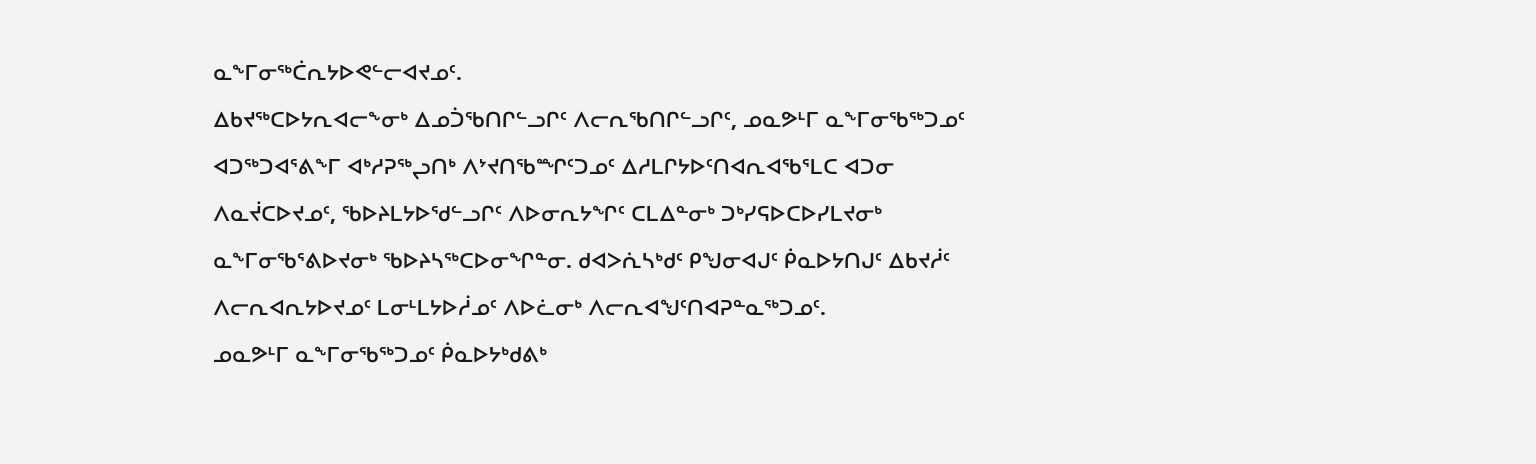ᓇᖕᒥᓂᖅᑖᕆᔭᐅᕙᓪᓕᐊᔪᓄᑦ.
ᐃᑲᔪᖅᑕᐅᔭᕆᐊᓕᖕᓂᒃ ᐃᓄᑑᖃᑎᒋᓪᓗᒋᑦ ᐱᓕᕆᖃᑎᒋᓪᓗᒋᑦ, ᓄᓇᕗᒻᒥ ᓇᖕᒥᓂᖃᖅᑐᓄᑦ ᐊᑐᖅᑐᐊᕐᕕᖕᒥ ᐊᒃᓱᕈᖅᖢᑎᒃ ᐱᔾᔪᑎᖃᙱᑦᑐᓄᑦ ᐃᓱᒪᒋᔭᐅᑦᑎᐊᕆᐊᖃᕐᒪᑕ ᐊᑐᓂ ᐱᓇᔫᑕᐅᔪᓄᑦ, ᖃᐅᔨᒪᔭᐅᖁᓪᓗᒋᑦ ᐱᐅᓂᕆᔭᖏᑦ ᑕᒪᐃᓐᓂᒃ ᑐᒃᓯᕋᐅᑕᐅᓯᒪᔪᓂᒃ ᓇᖕᒥᓂᖃᕐᕕᐅᔪᓂᒃ ᖃᐅᔨᓴᖅᑕᐅᓂᖏᓐᓂ. ᑯᐊᐳᕇᓴᒃᑯᑦ ᑭᖑᓂᐊᒍᑦ ᑮᓇᐅᔭᑎᒍᑦ ᐃᑲᔪᓲᑦ ᐱᓕᕆᐊᕆᔭᐅᔪᓄᑦ ᒪᓂᒻᒪᔭᐅᓲᓄᑦ ᐱᐅᓛᓂᒃ ᐱᓕᕆᐊᖑᑦᑎᐊᕈᓐᓇᖅᑐᓄᑦ.
ᓄᓇᕗᒻᒥ ᓇᖕᒥᓂᖃᖅᑐᓄᑦ ᑮᓇᐅᔭᒃᑯᕕᒃ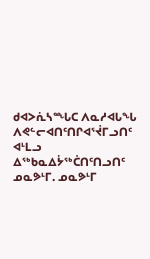ᑯᐊᐳᕇᓴᙵᑕ ᐱᓇᓱᐊᒐᖓ ᐱᕙᓪᓕᐊᑎᑦᑎᒋᐊᕐᔫᒥᓗᑎᑦ ᐊᒻᒪᓗ ᐃᖅᑲᓇᐃᔮᖅᑖᑎᑦᑎᓗᑎᑦ ᓄᓇᕗᒻᒥ. ᓄᓇᕗᒻᒥ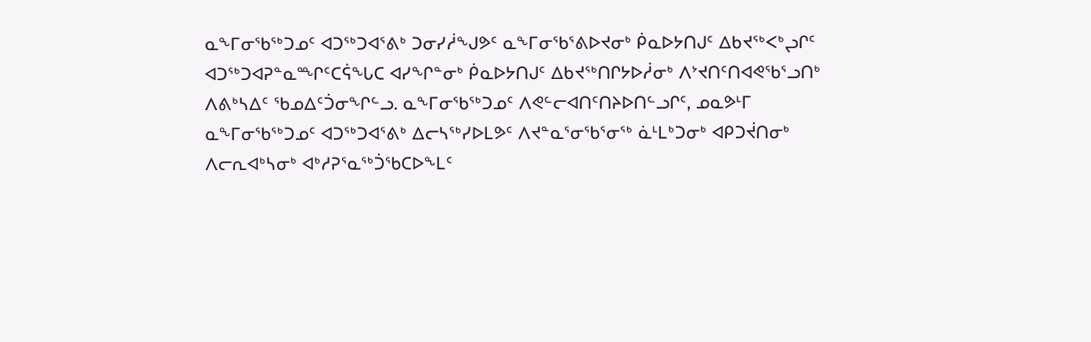ᓇᖕᒥᓂᖃᖅᑐᓄᑦ ᐊᑐᖅᑐᐊᕐᕕᒃ ᑐᓂᓯᓲᖑᕗᑦ ᓇᖕᒥᓂᖃᕐᕕᐅᔪᓂᒃ ᑮᓇᐅᔭᑎᒍᑦ ᐃᑲᔪᖅᐸᒃᖢᒋᑦ ᐊᑐᖅᑐᐊᕈᓐᓇᙱᑦᑕᕌᖓᑕ ᐊᓯᖏᓐᓂᒃ ᑮᓇᐅᔭᑎᒍᑦ ᐃᑲᔪᖅᑎᒋᔭᐅᓲᓂᒃ ᐱᔾᔪᑎᑦᑎᐊᕙᖃᕐᓗᑎᒃ ᐱᕕᒃᓴᐃᑦ ᖃᓄᐃᑦᑑᓂᖏᓪᓗ. ᓇᖕᒥᓂᖃᖅᑐᓄᑦ ᐱᕙᓪᓕᐊᑎᑦᑎᔨᐅᑎᓪᓗᒋᑦ, ᓄᓇᕗᒻᒥ ᓇᖕᒥᓂᖃᖅᑐᓄᑦ ᐊᑐᖅᑐᐊᕐᕕᒃ ᐃᓕᓴᖅᓯᐅᒪᕗᑦ ᐱᔪᓐᓇᕐᓂᖃᕐᓂᖅ ᓈᒻᒪᒃᑐᓂᒃ ᐊᑭᑐᔫᑎᓂᒃ ᐱᓕᕆᐊᒃᓴᓂᒃ ᐊᒃᓱᕈᕐᓇᖅᑑᖃᑕᐅᖕᒪᑦ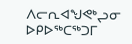ᐱᓕᕆᐊᖑᕙᒃᖢᓂ ᐅᑭᐅᖅᑕᖅᑐᒥ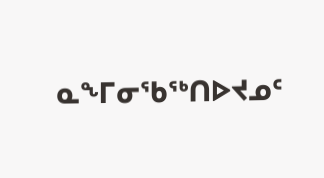ᓇᖕᒥᓂᖃᖅᑎᐅᔪᓄᑦ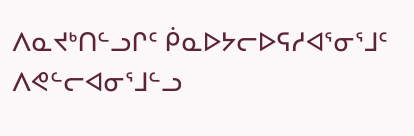ᐱᓇᔪᒃᑎᓪᓗᒋᑦ ᑮᓇᐅᔭᓕᐅᕋᓱᐊᕐᓂᕐᒧᑦ ᐱᕙᓪᓕᐊᓂᕐᒧᓪᓗ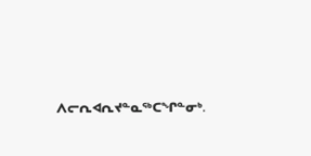ᐱᓕᕆᐊᕆᔪᓐᓇᖅᑕᖏᓐᓂᒃ.